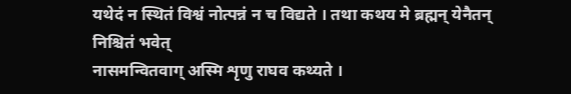यथेदं न स्थितं विश्वं नोत्पन्नं न च विद्यते । तथा कथय मे ब्रह्मन् येनैतन् निश्चितं भवेत्
नासमन्वितवाग् अस्मि शृणु राघव कथ्यते ।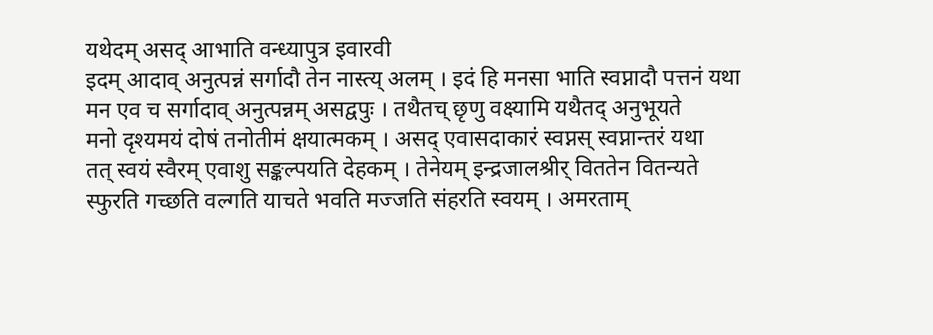यथेदम् असद् आभाति वन्ध्यापुत्र इवारवी
इदम् आदाव् अनुत्पन्नं सर्गादौ तेन नास्त्य् अलम् । इदं हि मनसा भाति स्वप्नादौ पत्तनं यथा
मन एव च सर्गादाव् अनुत्पन्नम् असद्वपुः । तथैतच् छृणु वक्ष्यामि यथैतद् अनुभूयते
मनो दृश्यमयं दोषं तनोतीमं क्षयात्मकम् । असद् एवासदाकारं स्वप्नस् स्वप्नान्तरं यथा
तत् स्वयं स्वैरम् एवाशु सङ्कल्पयति देहकम् । तेनेयम् इन्द्रजालश्रीर् विततेन वितन्यते
स्फुरति गच्छति वल्गति याचते भवति मज्जति संहरति स्वयम् । अमरताम्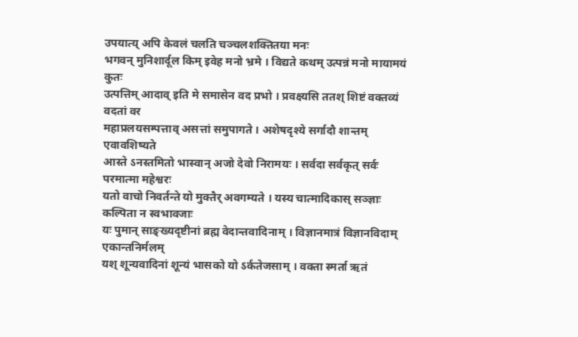उपयात्य् अपि केवलं चलति चञ्चलशक्तितया मनः
भगवन् मुनिशार्दूल किम् इवेह मनो भ्रमे । विद्यते कथम् उत्पन्नं मनो मायामयं कुतः
उत्पत्तिम् आदाव् इति मे समासेन वद प्रभो । प्रवक्ष्यसि ततश् शिष्टं वक्तव्यं वदतां वर
महाप्रलयसम्पत्ताव् असत्तां समुपागते । अशेषदृश्ये सर्गादौ शान्तम् एवावशिष्यते
आस्ते ऽनस्तमितो भास्वान् अजो देवो निरामयः । सर्वदा सर्वकृत् सर्वः परमात्मा महेश्वरः
यतो वाचो निवर्तन्ते यो मुक्तैर् अवगम्यते । यस्य चात्मादिकास् सञ्ज्ञाः कल्पिता न स्वभावजाः
यः पुमान् साङ्ख्यदृष्टीनां ब्रह्म वेदान्तवादिनाम् । विज्ञानमात्रं विज्ञानविदाम् एकान्तनिर्मलम्
यश् शून्यवादिनां शून्यं भासको यो ऽर्कतेजसाम् । वक्ता स्मर्ता ऋतं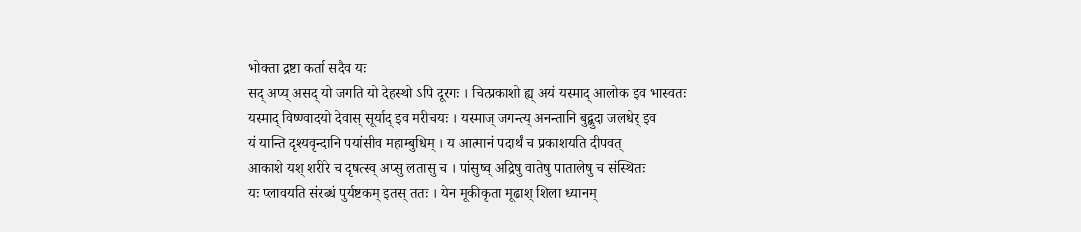भोक्ता द्रष्टा कर्ता सदैव यः
सद् अप्य् असद् यो जगति यो देहस्थो ऽपि दूरगः । चित्प्रकाशो ह्य् अयं यस्माद् आलोक इव भास्वतः
यस्माद् विष्ण्वादयो देवास् सूर्याद् इव मरीचयः । यस्माज् जगन्त्य् अनन्तानि बुद्बुदा जलधेर् इव
यं यान्ति दृश्यवृन्दानि पयांसीव महाम्बुधिम् । य आत्मानं पदार्थं च प्रकाशयति दीपवत्
आकाशे यश् शरीरे च दृषत्स्व् अप्सु लतासु च । पांसुष्व् अद्रिषु वातेषु पातालेषु च संस्थितः
यः प्लावयति संरब्धं पुर्यष्टकम् इतस् ततः । येन मूकीकृता मूढाश् शिला ध्यानम्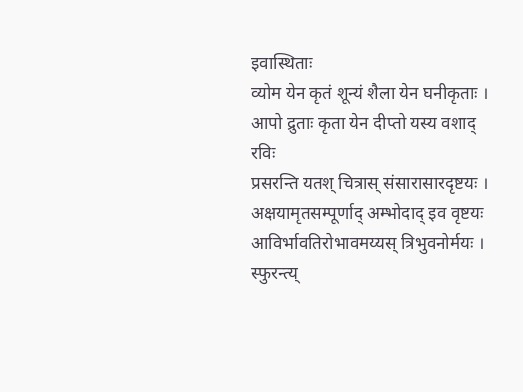इवास्थिताः
व्योम येन कृतं शून्यं शैला येन घनीकृताः । आपो द्रुताः कृता येन दीप्तो यस्य वशाद् रविः
प्रसरन्ति यतश् चित्रास् संसारासारदृष्टयः । अक्षयामृतसम्पूर्णाद् अम्भोदाद् इव वृष्टयः
आविर्भावतिरोभावमय्यस् त्रिभुवनोर्मयः । स्फुरन्त्य्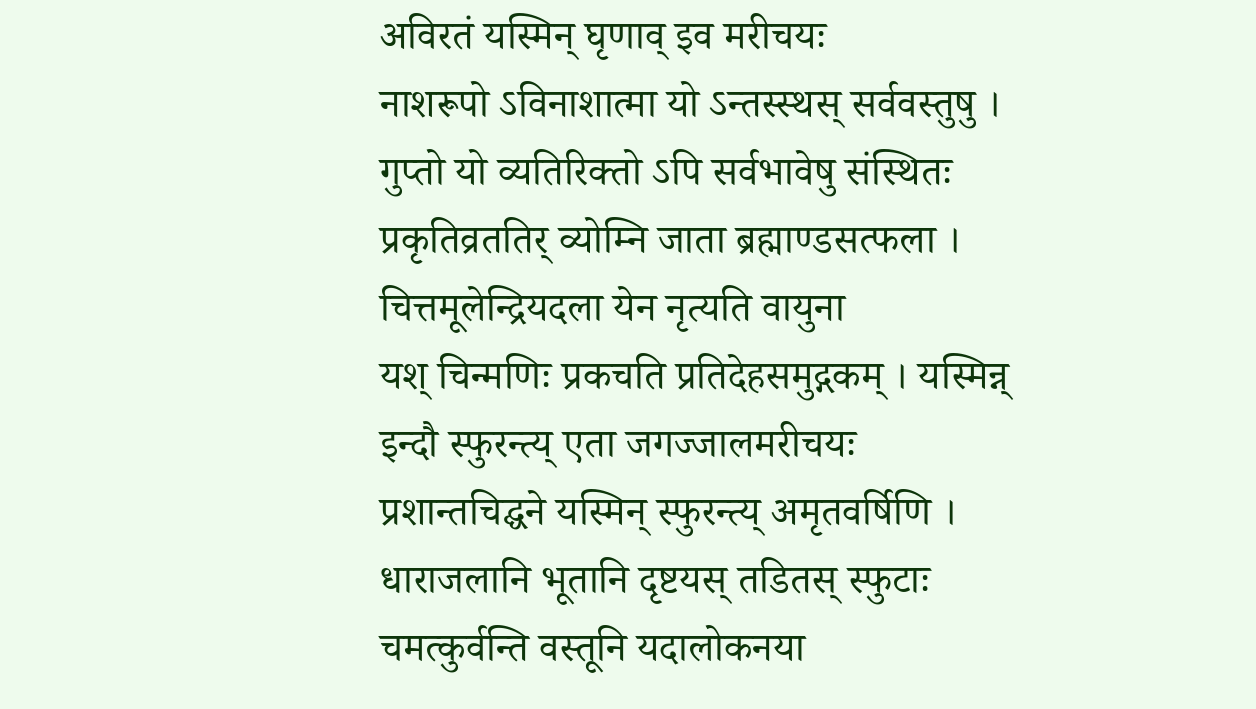अविरतं यस्मिन् घृणाव् इव मरीचयः
नाशरूपो ऽविनाशात्मा यो ऽन्तस्स्थस् सर्ववस्तुषु । गुप्तो यो व्यतिरिक्तो ऽपि सर्वभावेषु संस्थितः
प्रकृतिव्रततिर् व्योम्नि जाता ब्रह्माण्डसत्फला । चित्तमूलेन्द्रियदला येन नृत्यति वायुना
यश् चिन्मणिः प्रकचति प्रतिदेहसमुद्गकम् । यस्मिन्न् इन्दौ स्फुरन्त्य् एता जगज्जालमरीचयः
प्रशान्तचिद्घने यस्मिन् स्फुरन्त्य् अमृतवर्षिणि । धाराजलानि भूतानि दृष्टयस् तडितस् स्फुटाः
चमत्कुर्वन्ति वस्तूनि यदालोकनया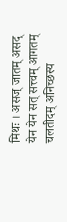मिथः । असज् जातम् असद् येन येन सत् सत्त्वम् आगतम्
चलतीदम् अनिच्छस्य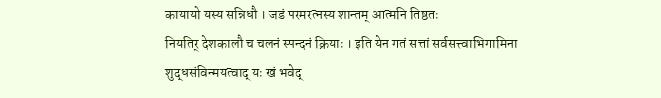कायायो यस्य सन्निधौ । जडं परमरत्नस्य शान्तम् आत्मनि तिष्ठतः
नियतिर् देशकालौ च चलनं स्पन्दनं क्रियाः । इति येन गतं सत्तां सर्वसत्त्वाभिगामिना
शुद्धसंविन्मयत्वाद् यः खं भवेद्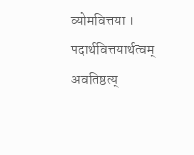व्योमवित्तया । पदार्थवित्तयार्थत्वम् अवतिष्ठत्य्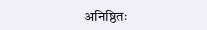अनिष्ठितः